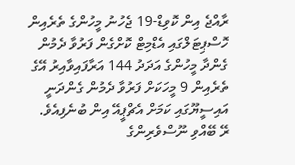ރާއްޖެ އިން ކޮވިޑް-19 ޖެހުނު މީހުންގެ ތެރެއިން ހޮސްޕިޓަލްގައި އެޑްމިޓް ކޮށްގެން ފަރުވާ ދެމުން ގެންދާ މީހުންގެ އަދަދު 144 އަރާފައިވާއިރު އޭގެ ތެރެއިން 9 މީހަކަށް ފަރުވާ ދެމުން ގެންދަނީ އައިސީޔޫގައި ކަމަށް އެޗްޕީއޭ އިން ބުނެފިއެވެ.
ރޭ ބޭއްވި ނޫސްވެރިންގެ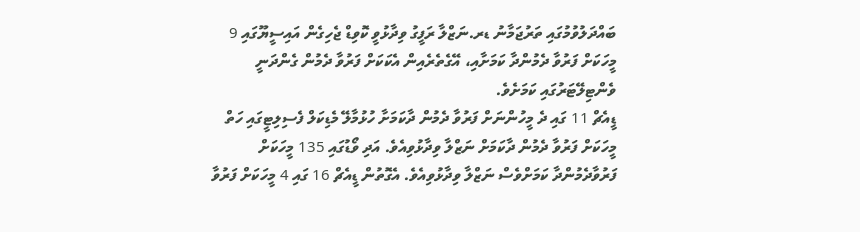ބައްދަލުވުމުގައި ތަރުޖަމާނު ޑރ.ނަޒްލާ ރަފީގު ވިދާޅުވީ ކޮވިޑް ޖެހިގެން އައިސީޔޫގައި 9 މީހަކަށް ފަރުވާ ދެމުންދާ ކަމަށާއި، އޭގެތެރެއިން އެކަކަށް ފަރުވާ ދެމުން ގެންދަނީ ވެންޓިލޭޓަރުގައި ކަމަށެވެ.
ޑީއެޗް 11 ގައި ދެ މީހުންނަށް ފަރުވާ ދެމުން ދާކަމަށާ ހުޅުމާލޭ މެޑިކަލް ފެސިލިޓީގައި ހަތް މީހަކަށް ފަރުވާ ދެމުން ދާކަމަށް ނަޒްލާ ވިދާޅުވިއެވެ. އަދި ވޯޑުގައި 135 މީހަކަށް ފަރުވާދެމުންދާ ކަމަށްވެސް ނަޒްލާ ވިދާޅުވިއެވެ. އެގޮތުން ޑީއެޗް 16 ގައި 4 މީހަކަށް ފަރުވާ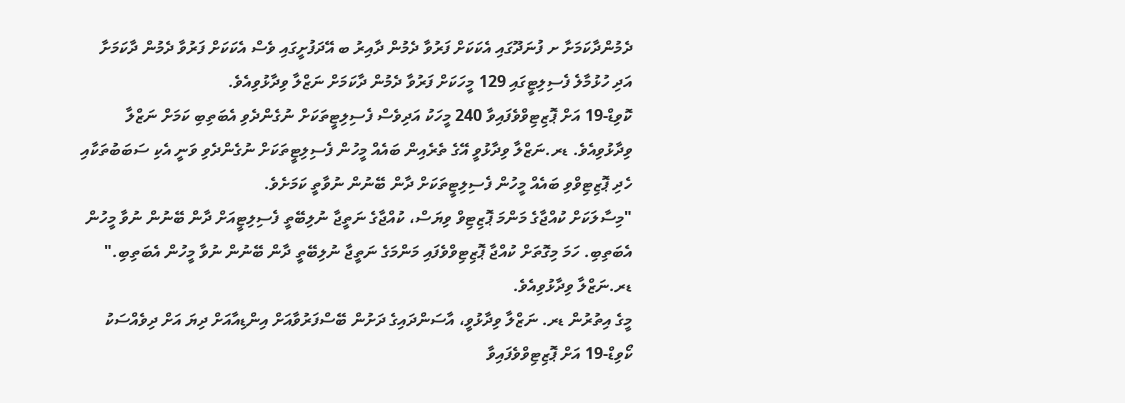ދެމުންދާކަމަށާ ށ ފުނަދޫގައި އެކަކަށް ފަރުވާ ދެމުން ދާއިރު ބ އޭދަފުށީގައި ވެސް އެކަކަށް ފަރުވާ ދެމުން ދާކަމަށާ އަދި ހުޅުމާލެ ފެސިލިޓީގައި 129 މީހަކަށް ފަރުވާ ދެމުން ދާކަމަށް ނަޒްލާ ވިދާޅުވިއެވެ.
ކޮވިޑް-19 އަށް ޕޮޒިޓިވްވެފައިވާ 240 މީހަކު އަދިވެސް ފެސިލިޓީތަކަށް ނުގެންދެވި އެބަތިބި ކަމަށް ނަޒްލާ ވިދާޅުވިއެވެ. ޑރ.ނަޒްލާ ވިދާޅުވީ އޭގެ ތެރެއިން ބައެއް މީހުން ފެސިލިޓީތަކަށް ނުގެންދެވި ވަނީ އެކި ސަބަބުތަކާއި ހެދި ޕޮޒިޓިވްވި ބައެއް މީހުން ފެސިލިޓީތަކަށް ދާން ބޭނުން ނުވާތީ ކަމަށެވެ.
"މިސާލަކަށް ކުއްޖާގެ މަންމަ ޕޮޒިޓިވް ވިޔަސް، ކުއްޖާގެ ނަތީޖާ ނުލިބޭތީ ފެސިލިޓީއަށް ދާން ބޭނުން ނުވާ މީހުން އެބަތިބި. ހަމަ މިގޮތަށް ކުއްޖާ ޕޮޒިޓިވްވެފައި މަންމަގެ ނަތީޖާ ނުލިބޭތީ ދާން ބޭނުން ނުވާ މީހުން އެބަތިބި." ޑރ.ނަޒްލާ ވިދާޅުވިއެވެ.
މީގެ އިތުރުން ޑރ. ނަޒްލާ ވިދާޅުވީ، އާސަންދައިގެ ދަށުން ބޭސްފަރުވާއަށް އިންޑިއާއަށް ދިޔަ އަށް ދިވެއްސަކު ކޯވިޑް-19 އަށް ޕޮޒިޓިވްވެފައިވާ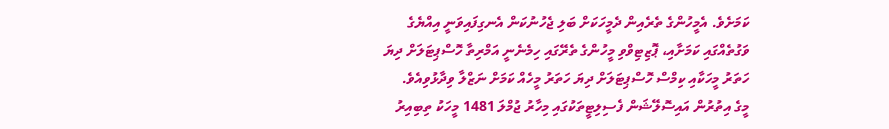ކަމަށެވެ. އެމީހުންގެ ތެރެއިން ދެމީހަކަށް ބަލި ޖެހުނުކަން އެނގިފައިވަނީ އިއްޔެގެ ވަގުތެއްގައި ކަމަށާއި، ޕޮޒިޓިވްވި މީހުންގެ ތެރޭގައި ހިމެނެނީ އަމްރިތާ ހޮސްޕިޓަލަށް ދިޔަ ހަތަރު މީހަކާއި ކިމްސް ހޮސްޕިޓަލަށް ދިޔަ ހަތަރު މީހެއް ކަމަށް ނަޒްލާ ވިދާޅުވިއެވެ.
މީގެ އިތުރުން އައިސޮލޭޝަން ފެސިލިޓީތަކުގައި މިހާރު ޖުމްލަ 1481 މީހަކު ތިބިއިރު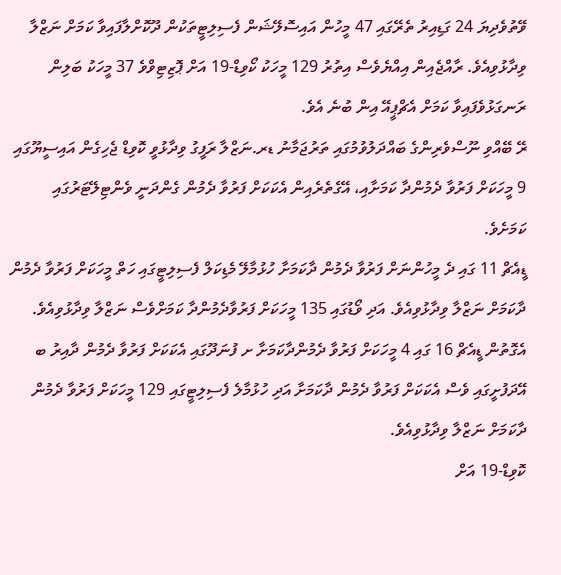ވޭތުވެދިޔަ 24 ގަޑިއިރު ތެރޭގައި 47 މީހުން އައިސޮލޭޝަން ފެސިލިޓީތަކުން ދޫކޮށްލާފައިވާ ކަމަށް ނަޒްލާ ވިދާޅުވިއެވެ. ރާއްޖެއިން އިއްޔެވެސް އިތުރު 129 މީހަކު ކޯވިޑް-19 އަށް ޕޮޒިޓިވްވެ 37 މީހަކު ބަލިން ރަނގަޅުވެފައިވާ ކަމަށް އެޗްޕީއޭ އިން ބުނެ އެވެ.
ރޭ ބޭއްވި ނޫސްވެރިންގެ ބައްދަލުވުމުގައި ތަރުޖަމާނު ޑރ.ނަޒްލާ ރަފީގު ވިދާޅުވީ ކޮވިޑް ޖެހިގެން އައިސީޔޫގައި 9 މީހަކަށް ފަރުވާ ދެމުންދާ ކަމަށާއި، އޭގެތެރެއިން އެކަކަށް ފަރުވާ ދެމުން ގެންދަނީ ވެންޓިލޭޓަރުގައި ކަމަށެވެ.
ޑީއެޗް 11 ގައި ދެ މީހުންނަށް ފަރުވާ ދެމުން ދާކަމަށާ ހުޅުމާލޭ މެޑިކަލް ފެސިލިޓީގައި ހަތް މީހަކަށް ފަރުވާ ދެމުން ދާކަމަށް ނަޒްލާ ވިދާޅުވިއެވެ. އަދި ވޯޑުގައި 135 މީހަކަށް ފަރުވާދެމުންދާ ކަމަށްވެސް ނަޒްލާ ވިދާޅުވިއެވެ. އެގޮތުން ޑީއެޗް 16 ގައި 4 މީހަކަށް ފަރުވާ ދެމުންދާކަމަށާ ށ ފުނަދޫގައި އެކަކަށް ފަރުވާ ދެމުން ދާއިރު ބ އޭދަފުށީގައި ވެސް އެކަކަށް ފަރުވާ ދެމުން ދާކަމަށާ އަދި ހުޅުމާލެ ފެސިލިޓީގައި 129 މީހަކަށް ފަރުވާ ދެމުން ދާކަމަށް ނަޒްލާ ވިދާޅުވިއެވެ.
ކޮވިޑް-19 އަށް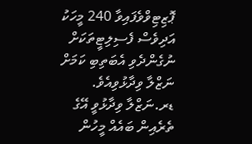ޕޮޒިޓިވްވެފައިވާ 240 މީހަކު އަދިވެސް ފެސިލިޓީތަކަށް ނުގެންދެވި އެބަތިބި ކަމަށް ނަޒްލާ ވިދާޅުވިއެވެ. ޑރ.ނަޒްލާ ވިދާޅުވީ އޭގެ ތެރެއިން ބައެއް މީހުން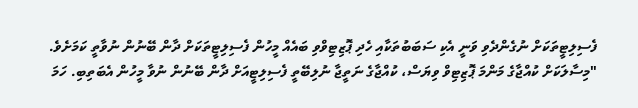ފެސިލިޓީތަކަށް ނުގެންދެވި ވަނީ އެކި ސަބަބުތަކާއި ހެދި ޕޮޒިޓިވްވި ބައެއް މީހުން ފެސިލިޓީތަކަށް ދާން ބޭނުން ނުވާތީ ކަމަށެވެ.
"މިސާލަކަށް ކުއްޖާގެ މަންމަ ޕޮޒިޓިވް ވިޔަސް، ކުއްޖާގެ ނަތީޖާ ނުލިބޭތީ ފެސިލިޓީއަށް ދާން ބޭނުން ނުވާ މީހުން އެބަތިބި. ހަމަ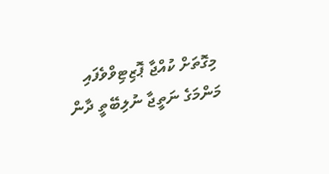މިގޮތަށް ކުއްޖާ ޕޮޒިޓިވްވެފައި މަންމަގެ ނަތީޖާ ނުލިބޭތީ ދާން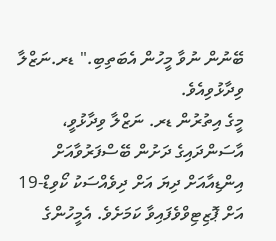ބޭނުން ނުވާ މީހުން އެބަތިބި." ޑރ.ނަޒްލާ ވިދާޅުވިއެވެ.
މީގެ އިތުރުން ޑރ. ނަޒްލާ ވިދާޅުވީ، އާސަންދައިގެ ދަށުން ބޭސްފަރުވާއަށް އިންޑިއާއަށް ދިޔަ އަށް ދިވެއްސަކު ކޯވިޑް-19 އަށް ޕޮޒިޓިވްވެފައިވާ ކަމަށެވެ. އެމީހުންގެ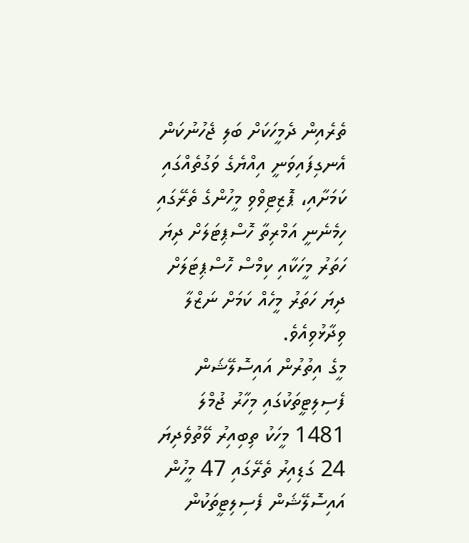ތެރެއިން ދެމީހަކަށް ބަލި ޖެހުނުކަން އެނގިފައިވަނީ އިއްޔެގެ ވަގުތެއްގައި ކަމަށާއި، ޕޮޒިޓިވްވި މީހުންގެ ތެރޭގައި ހިމެނެނީ އަމްރިތާ ހޮސްޕިޓަލަށް ދިޔަ ހަތަރު މީހަކާއި ކިމްސް ހޮސްޕިޓަލަށް ދިޔަ ހަތަރު މީހެއް ކަމަށް ނަޒްލާ ވިދާޅުވިއެވެ.
މީގެ އިތުރުން އައިސޮލޭޝަން ފެސިލިޓީތަކުގައި މިހާރު ޖުމްލަ 1481 މީހަކު ތިބިއިރު ވޭތުވެދިޔަ 24 ގަޑިއިރު ތެރޭގައި 47 މީހުން އައިސޮލޭޝަން ފެސިލިޓީތަކުން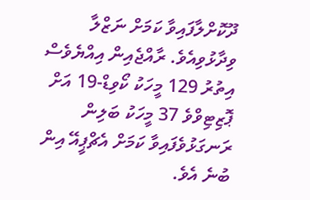ދޫކޮށްލާފައިވާ ކަމަށް ނަޒްލާ ވިދާޅުވިއެވެ. ރާއްޖެއިން އިއްޔެވެސް އިތުރު 129 މީހަކު ކޯވިޑް-19 އަށް ޕޮޒިޓިވްވެ 37 މީހަކު ބަލިން ރަނގަޅުވެފައިވާ ކަމަށް އެޗްޕީއޭ އިން ބުނެ އެވެ.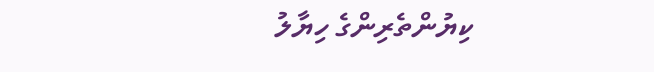ކިޔުންތެރިންގެ ހިޔާލު